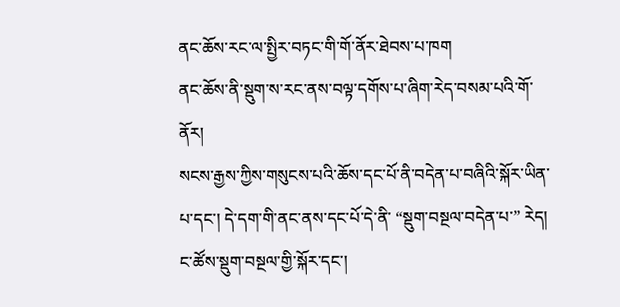ནང་ཆོས་རང་ལ་སྤྱིར་བཏང་གི་གོ་ནོར་ཐེབས་པ་ཁག
ནང་ཆོས་ནི་སྡུག་ས་རང་ནས་བལྟ་དགོས་པ་ཞིག་རེད་བསམ་པའི་གོ་ནོར།
སངས་རྒྱས་ཀྱིས་གསུངས་པའི་ཆོས་དང་པོ་ནི་བདེན་པ་བཞིའི་སྐོར་ཡིན་པ་དང་། དེ་དག་གི་ནང་ནས་དང་པོ་དེ་ནི་ “སྡུག་བསྔལ་བདེན་པ་” རེད། ང་ཚོས་སྡུག་བསྔལ་གྱི་སྐོར་དང་།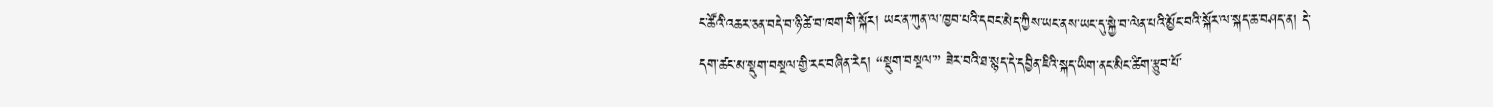ང་ཚོའི་འཆར་ཅན་བདེ་བ་ཉི་ཚེ་བ་ཁག་གི་སྐོར། ཡང་ན་ཀུན་ལ་ཁྱབ་པའི་དབང་མེད་ཀྱིས་ཡང་ནས་ཡང་དུ་སྐྱེ་བ་ལེན་པའི་མྱོང་བའི་སྐོར་ལ་སྐད་ཆ་བཤད་ན། དེ་དག་ཚང་མ་སྡུག་བསྔལ་གྱི་རང་བཞིན་རེད། “སྡུག་བསྔལ་” ཟེར་བའི་ཐ་སྙད་དེ་དབྱིན་ཇིའི་སྐད་ཡིག་ནང་མིང་ཚིག་རྩུབ་པོ་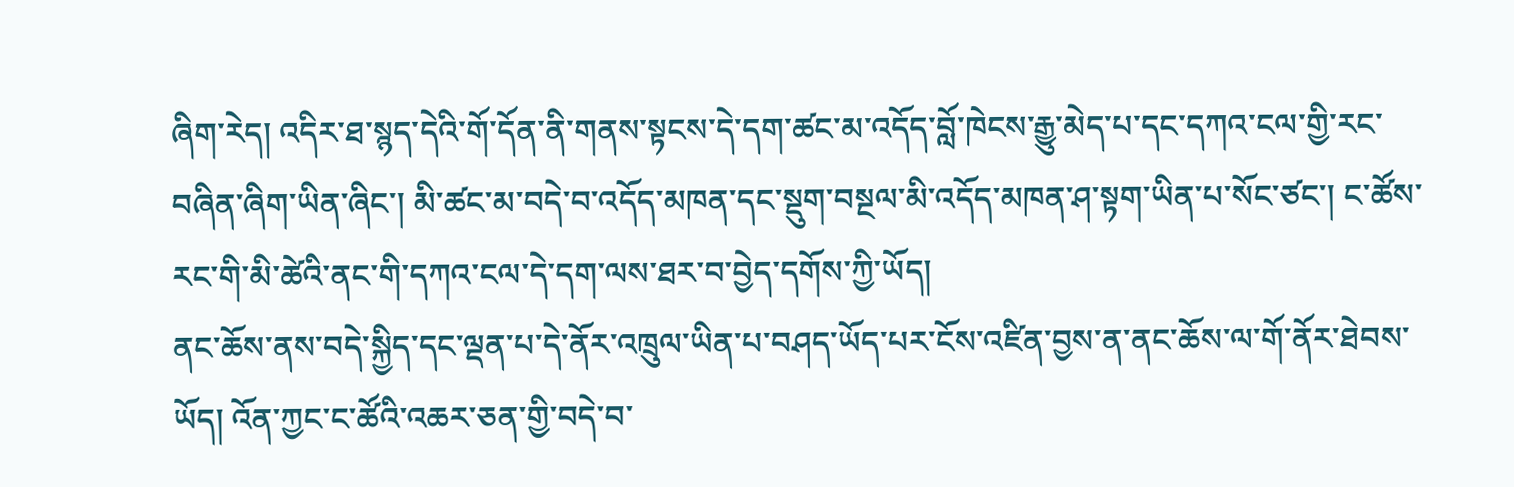ཞིག་རེད། འདིར་ཐ་སྙད་དེའི་གོ་དོན་ནི་གནས་སྟངས་དེ་དག་ཚང་མ་འདོད་བློ་ཁེངས་རྒྱུ་མེད་པ་དང་དཀའ་ངལ་གྱི་རང་བཞིན་ཞིག་ཡིན་ཞིང་། མི་ཚང་མ་བདེ་བ་འདོད་མཁན་དང་སྡུག་བསྔལ་མི་འདོད་མཁན་ཤ་སྟག་ཡིན་པ་སོང་ཙང་། ང་ཚོས་རང་གི་མི་ཚེའི་ནང་གི་དཀའ་ངལ་དེ་དག་ལས་ཐར་བ་བྱེད་དགོས་ཀྱི་ཡོད།
ནང་ཆོས་ནས་བདེ་སྐྱིད་དང་ལྡན་པ་དེ་ནོར་འཁྲུལ་ཡིན་པ་བཤད་ཡོད་པར་ངོས་འཛིན་བྱས་ན་ནང་ཆོས་ལ་གོ་ནོར་ཐེབས་ཡོད། འོན་ཀྱང་ང་ཚོའི་འཆར་ཅན་གྱི་བདེ་བ་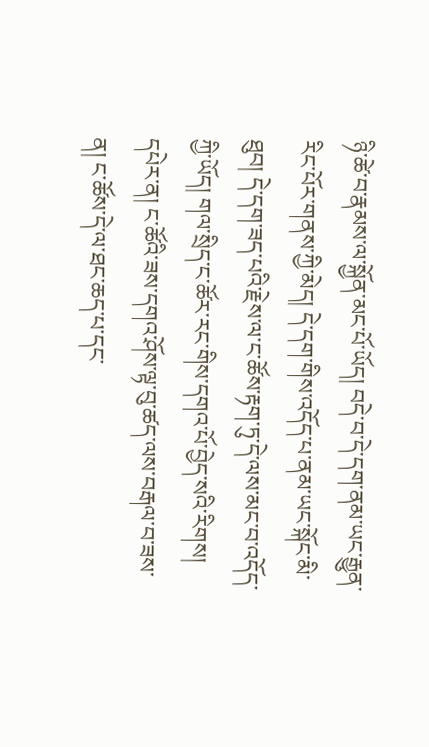ཉི་ཚེ་བ་རྣམས་ལ་སྐྱོན་མང་པོ་ཡོད། བདེ་བ་དེ་དག་ནམ་ཡང་རྒྱུན་རིང་པོར་གནས་ཀྱི་མེད། དེ་དག་གིས་འདོད་པ་ནམ་ཡང་སྐོང་མི་ཐུབ། དེ་དག་ཟད་པའི་རྗེས་ལ་ང་ཚོས་རྟག་ཏུ་དེ་ལས་མང་བ་འདོད་ཀྱི་ཡོད། གལ་སྲིད་ང་ཚོར་རང་གིས་དགའ་པོ་བྱེད་སའི་རིགས། དཔེར་ན། ང་ཚོའི་ཟས་དགའ་ཤོས་ལྟ་བུ་ཚད་ལས་བརྒལ་བ་ཟས་ན། ང་ཚོས་དེ་ལ་ཐང་ཆད་པ་དང་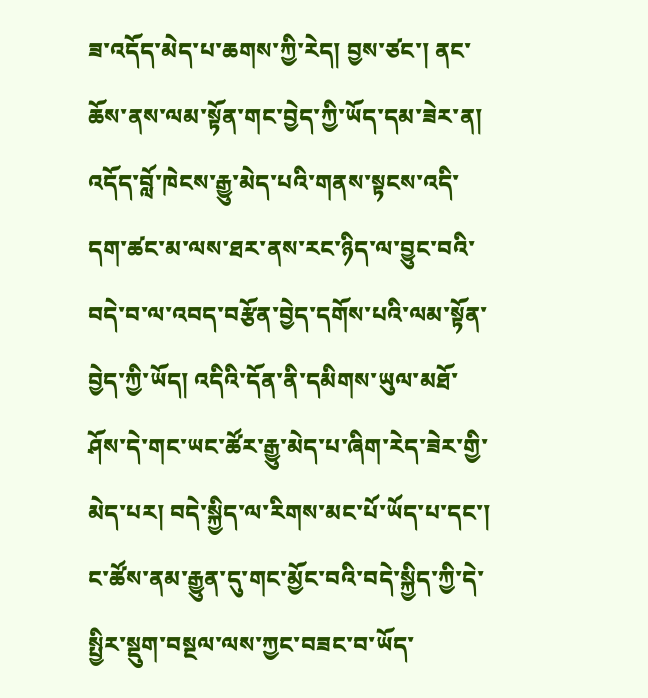ཟ་འདོད་མེད་པ་ཆགས་ཀྱི་རེད། བྱས་ཙང་། ནང་ཆོས་ནས་ལམ་སྟོན་གང་བྱེད་ཀྱི་ཡོད་དམ་ཟེར་ན། འདོད་བློ་ཁེངས་རྒྱུ་མེད་པའི་གནས་སྟངས་འདི་དག་ཚང་མ་ལས་ཐར་ནས་རང་ཉིད་ལ་བྱུང་བའི་བདེ་བ་ལ་འབད་བརྩོན་བྱེད་དགོས་པའི་ལམ་སྟོན་བྱེད་ཀྱི་ཡོད། འདིའི་དོན་ནི་དམིགས་ཡུལ་མཐོ་ཤོས་དེ་གང་ཡང་ཚོར་རྒྱུ་མེད་པ་ཞིག་རེད་ཟེར་གྱི་མེད་པར། བདེ་སྐྱིད་ལ་རིགས་མང་པོ་ཡོད་པ་དང་། ང་ཚོས་ནམ་རྒྱུན་དུ་གང་མྱོང་བའི་བདེ་སྐྱིད་ཀྱི་དེ་སྤྱིར་སྡུག་བསྔལ་ལས་ཀྱང་བཟང་བ་ཡོད་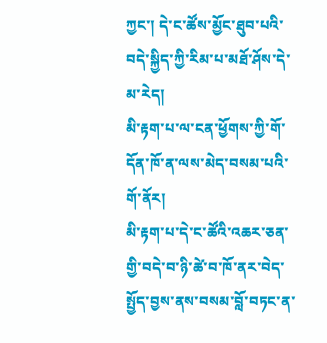ཀྱང་། དེ་ང་ཚོས་མྱོང་ཐུབ་པའི་བདེ་སྐྱིད་ཀྱི་རིམ་པ་མཐོ་ཤོས་དེ་མ་རེད།
མི་རྟག་པ་ལ་ངན་ཕྱོགས་ཀྱི་གོ་དོན་ཁོ་ན་ལས་མེད་བསམ་པའི་གོ་ནོར།
མི་རྟག་པ་དེ་ང་ཚོའི་འཆར་ཅན་གྱི་བདེ་བ་ཉི་ཚེ་བ་ཁོ་ནར་བེད་སྤྱོད་བྱས་ནས་བསམ་བློ་བཏང་ན་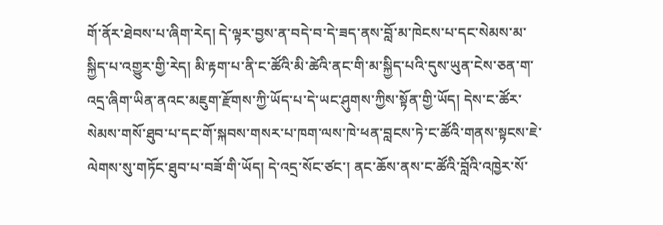གོ་ནོར་ཐེབས་པ་ཞིག་རེད། དེ་ལྟར་བྱས་ན་བདེ་བ་དེ་ཟད་ནས་བློ་མ་ཁེངས་པ་དང་སེམས་མ་སྐྱིད་པ་འགྱུར་གྱི་རེད། མི་རྟག་པ་ནི་ང་ཚོའི་མི་ཚེའི་ནང་གི་མ་སྐྱིད་པའི་དུས་ཡུན་ངེས་ཅན་ག་འདྲ་ཞིག་ཡིན་ནའང་མཇུག་རྫོགས་ཀྱི་ཡོད་པ་དེ་ཡང་ཤུགས་ཀྱིས་སྟོན་གྱི་ཡོད། དེས་ང་ཚོར་སེམས་གསོ་ཐུབ་པ་དང་གོ་སྐབས་གསར་པ་ཁག་ལས་ཁེ་ཕན་བླངས་ཏེ་ང་ཚོའི་གནས་སྟངས་ཇེ་ལེགས་སུ་གཏོང་ཐུབ་པ་བཟོ་གི་ཡོད། དེ་འདྲ་སོང་ཙང་། ནང་ཆོས་ནས་ང་ཚོའི་བློའི་འཁྱེར་སོ་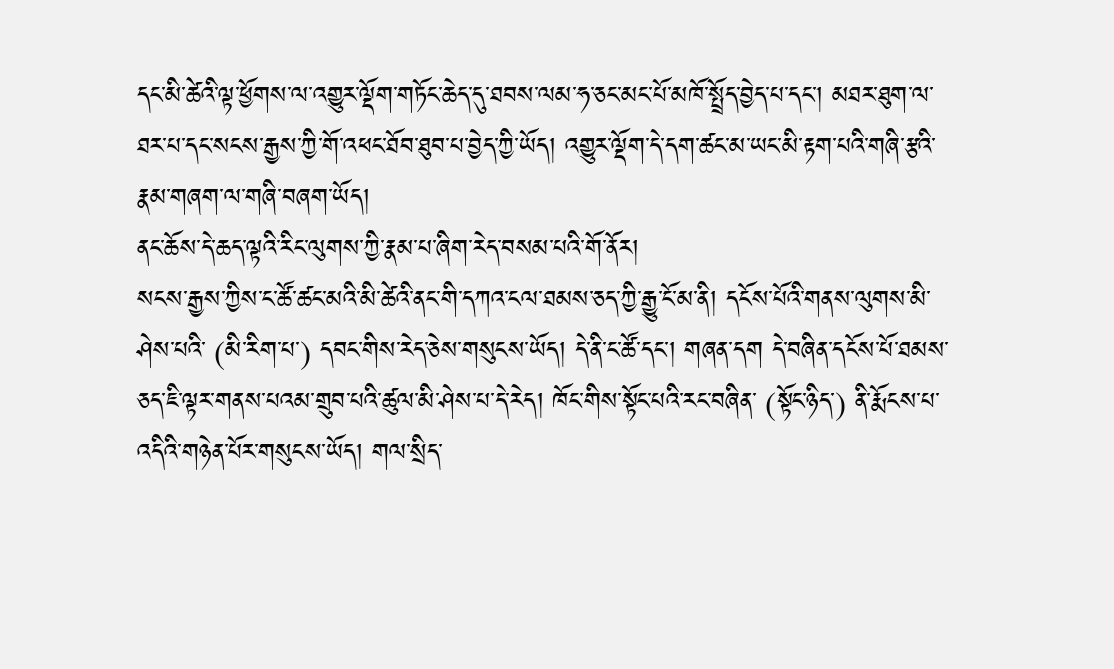དང་མི་ཚེའི་ལྟ་ཕྱོགས་ལ་འགྱུར་ལྡོག་གཏོང་ཆེད་དུ་ཐབས་ལམ་ཧ་ཅང་མང་པོ་མཁོ་སྤྲོད་བྱེད་པ་དང་། མཐར་ཐུག་ལ་ཐར་པ་དང་སངས་རྒྱས་ཀྱི་གོ་འཕང་ཐོབ་ཐུབ་པ་བྱེད་ཀྱི་ཡོད། འགྱུར་ལྡོག་དེ་དག་ཚང་མ་ཡང་མི་རྟག་པའི་གཞི་རྩའི་རྣམ་གཞག་ལ་གཞི་བཞག་ཡོད།
ནང་ཆོས་དེ་ཆད་ལྟའི་རིང་ལུགས་ཀྱི་རྣམ་པ་ཞིག་རེད་བསམ་པའི་གོ་ནོར།
སངས་རྒྱས་ཀྱིས་ང་ཚོ་ཚང་མའི་མི་ཚེའི་ནང་གི་དཀའ་ངལ་ཐམས་ཅད་ཀྱི་རྒྱུ་ངོ་མ་ནི། དངོས་པོའི་གནས་ལུགས་མི་ཤེས་པའི་ (མི་རིག་པ་) དབང་གིས་རེད་ཅེས་གསུངས་ཡོད། དེ་ནི་ང་ཚོ་དང་། གཞན་དག དེ་བཞིན་དངོས་པོ་ཐམས་ཅད་ཇི་ལྟར་གནས་པའམ་གྲུབ་པའི་ཚུལ་མི་ཤེས་པ་དེ་རེད། ཁོང་གིས་སྟོང་པའི་རང་བཞིན་ (སྟོང་ཉིད་) ནི་རྨོངས་པ་འདིའི་གཉེན་པོར་གསུངས་ཡོད། གལ་སྲིད་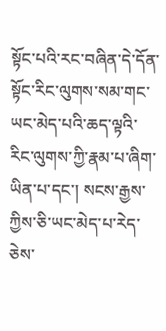སྟོང་པའི་རང་བཞིན་དེ་དོན་སྟོང་རིང་ལུགས་སམ་གང་ཡང་མེད་པའི་ཆད་ལྟའི་རིང་ལུགས་ཀྱི་རྣམ་པ་ཞིག་ཡིན་པ་དང་། སངས་རྒྱས་ཀྱིས་ཅི་ཡང་མེད་པ་རེད་ཅེས་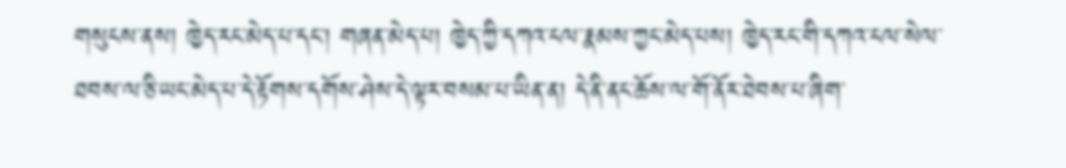གསུངས་ནས། ཁྱེད་རང་མེད་པ་དང་། གཞན་མེད་པ། ཁྱེད་ཀྱི་དཀའ་ངལ་རྣམས་ཀྱང་མེད་པས། ཁྱེད་རང་གི་དཀའ་ངལ་སེལ་ཐབས་ལ་ཅི་ཡང་མེད་པ་དེ་རྟོགས་དགོས་ཤེས་དེ་ལྟར་བསམ་པ་ཡིན་ན། དེ་ནི་ནང་ཆོས་ལ་གོ་ནོར་ཐེབས་པ་ཞིག་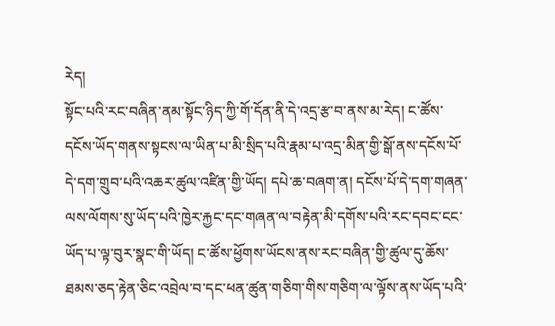རེད།
སྟོང་པའི་རང་བཞིན་ནམ་སྟོང་ཉིད་ཀྱི་གོ་དོན་ནི་དེ་འདྲ་རྩ་བ་ནས་མ་རེད། ང་ཚོས་དངོས་ཡོད་གནས་སྟངས་ལ་ཡིན་པ་མི་སྲིད་པའི་རྣམ་པ་འདྲ་མིན་གྱི་སྒོ་ནས་དངོས་པོ་དེ་དག་གྲུབ་པའི་འཆར་ཚུལ་འཛིན་གྱི་ཡོད། དཔེ་ཆ་བཞག་ན། དངོས་པོ་དེ་དག་གཞན་ལས་ལོགས་སུ་ཡོད་པའི་ཁྱེར་རྐྱང་དང་གཞན་ལ་བརྟེན་མི་དགོས་པའི་རང་དབང་ངང་ཡོད་པ་ལྟ་བུར་སྣང་གི་ཡོད། ང་ཚོས་ཕྱོགས་ཡོངས་ནས་རང་བཞིན་གྱི་ཚུལ་དུ་ཆོས་ཐམས་ཅད་རྟེན་ཅིང་འབྲེལ་བ་དང་ཕན་ཚུན་གཅིག་གིས་གཅིག་ལ་ལྟོས་ནས་ཡོད་པའི་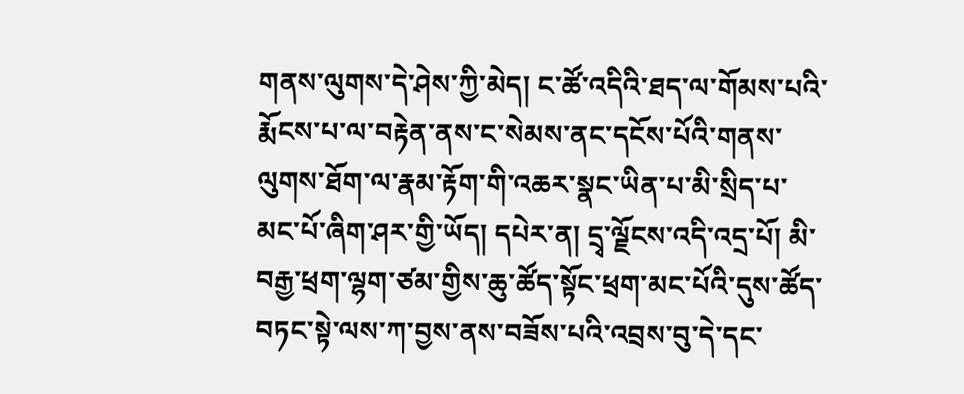གནས་ལུགས་དེ་ཤེས་ཀྱི་མེད། ང་ཚོ་འདིའི་ཐད་ལ་གོམས་པའི་རྨོངས་པ་ལ་བརྟེན་ནས་ང་སེམས་ནང་དངོས་པོའི་གནས་ལུགས་ཐོག་ལ་རྣམ་རྟོག་གི་འཆར་སྣང་ཡིན་པ་མི་སྲིད་པ་མང་པོ་ཞིག་ཤར་གྱི་ཡོད། དཔེར་ན། དྲྭ་ལྗོངས་འདི་འདྲ་པོ། མི་བརྒྱ་ཕྲག་ལྷག་ཙམ་གྱིས་ཆུ་ཚོད་སྟོང་ཕྲག་མང་པོའི་དུས་ཚོད་བཏང་སྟེ་ལས་ཀ་བྱས་ནས་བཟོས་པའི་འབྲས་བུ་དེ་དང་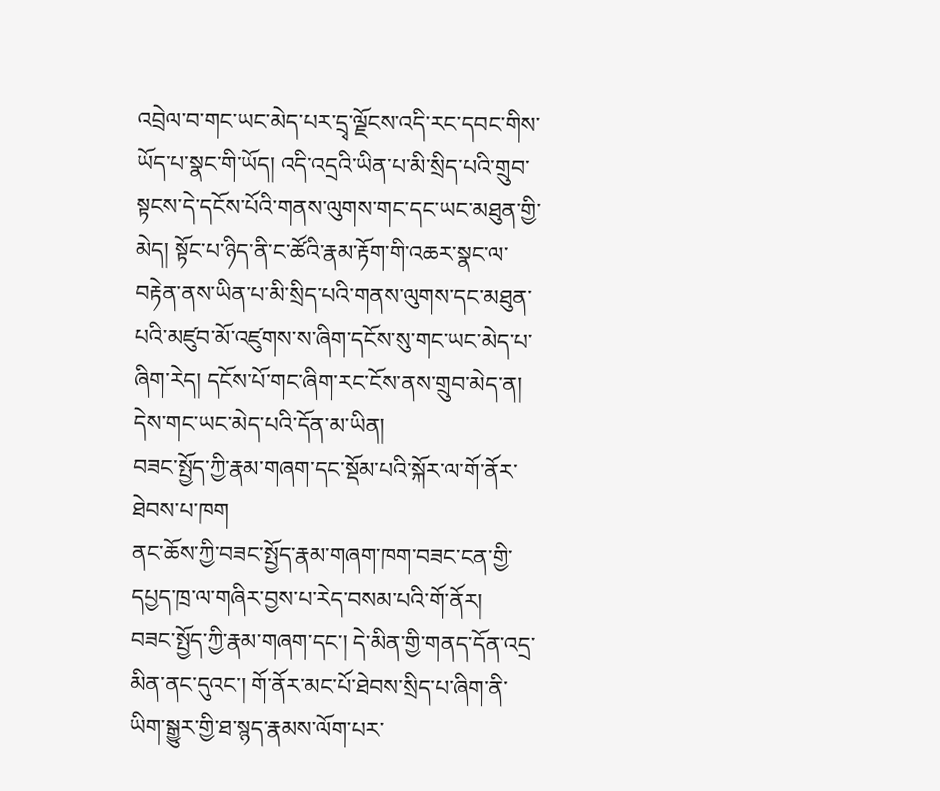འབྲེལ་བ་གང་ཡང་མེད་པར་དྲྭ་ལྗོངས་འདི་རང་དབང་གིས་ཡོད་པ་སྣང་གི་ཡོད། འདི་འདྲའི་ཡིན་པ་མི་སྲིད་པའི་གྲུབ་སྟངས་དེ་དངོས་པོའི་གནས་ལུགས་གང་དང་ཡང་མཐུན་གྱི་མེད། སྟོང་པ་ཉིད་ནི་ང་ཚོའི་རྣམ་རྟོག་གི་འཆར་སྣང་ལ་བརྟེན་ནས་ཡིན་པ་མི་སྲིད་པའི་གནས་ལུགས་དང་མཐུན་པའི་མཛུབ་མོ་འཛུགས་ས་ཞིག་དངོས་སུ་གང་ཡང་མེད་པ་ཞིག་རེད། དངོས་པོ་གང་ཞིག་རང་ངོས་ནས་གྲུབ་མེད་ན། དེས་གང་ཡང་མེད་པའི་དོན་མ་ཡིན།
བཟང་སྤྱོད་ཀྱི་རྣམ་གཞག་དང་སྡོམ་པའི་སྐོར་ལ་གོ་ནོར་ཐེབས་པ་ཁག
ནང་ཆོས་ཀྱི་བཟང་སྤྱོད་རྣམ་གཞག་ཁག་བཟང་ངན་གྱི་དཔྱད་ཁྲ་ལ་གཞིར་བྱས་པ་རེད་བསམ་པའི་གོ་ནོར།
བཟང་སྤྱོད་ཀྱི་རྣམ་གཞག་དང་། དེ་མིན་གྱི་གནད་དོན་འདྲ་མིན་ནང་དུའང་། གོ་ནོར་མང་པོ་ཐེབས་སྲིད་པ་ཞིག་ནི་ཡིག་སྒྱུར་གྱི་ཐ་སྙད་རྣམས་ལོག་པར་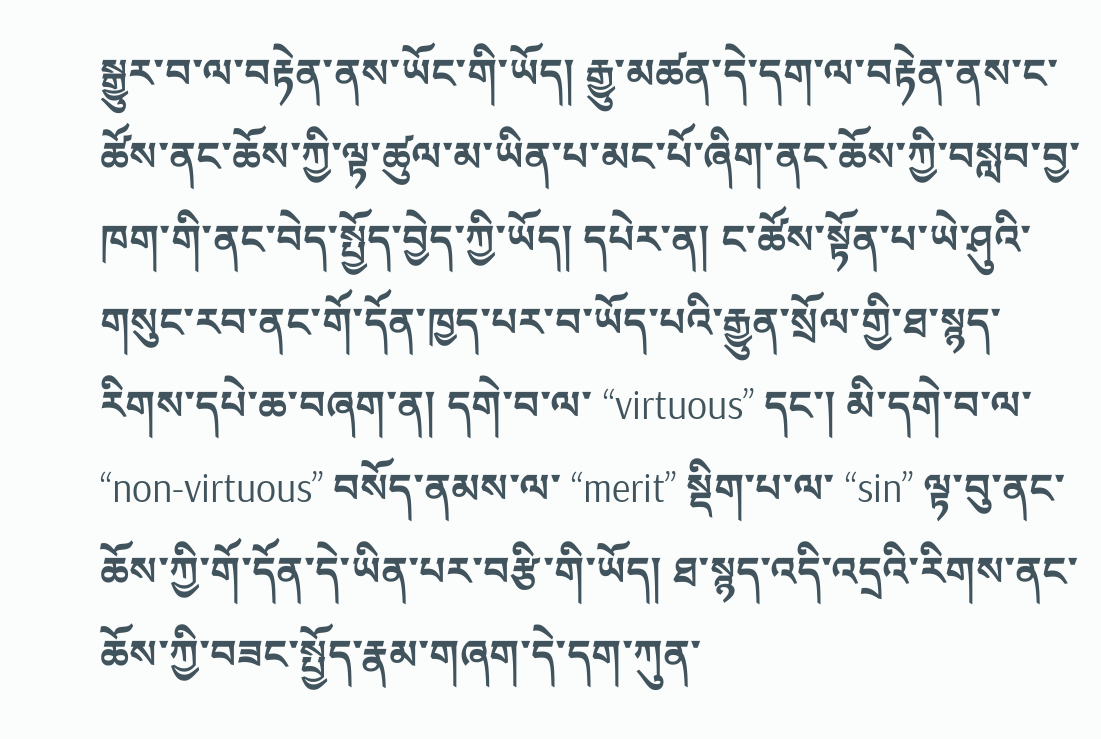སྒྱུར་བ་ལ་བརྟེན་ནས་ཡོང་གི་ཡོད། རྒྱུ་མཚན་དེ་དག་ལ་བརྟེན་ནས་ང་ཚོས་ནང་ཆོས་ཀྱི་ལྟ་ཚུལ་མ་ཡིན་པ་མང་པོ་ཞིག་ནང་ཆོས་ཀྱི་བསླབ་བྱ་ཁག་གི་ནང་བེད་སྤྱོད་བྱེད་ཀྱི་ཡོད། དཔེར་ན། ང་ཚོས་སྟོན་པ་ཡེ་ཤུའི་གསུང་རབ་ནང་གོ་དོན་ཁྱད་པར་བ་ཡོད་པའི་རྒྱུན་སྲོལ་གྱི་ཐ་སྙད་རིགས་དཔེ་ཆ་བཞག་ན། དགེ་བ་ལ་ “virtuous” དང་། མི་དགེ་བ་ལ་ “non-virtuous” བསོད་ནམས་ལ་ “merit” སྡིག་པ་ལ་ “sin” ལྟ་བུ་ནང་ཆོས་ཀྱི་གོ་དོན་དེ་ཡིན་པར་བརྩི་གི་ཡོད། ཐ་སྙད་འདི་འདྲའི་རིགས་ནང་ཆོས་ཀྱི་བཟང་སྤྱོད་རྣམ་གཞག་དེ་དག་ཀུན་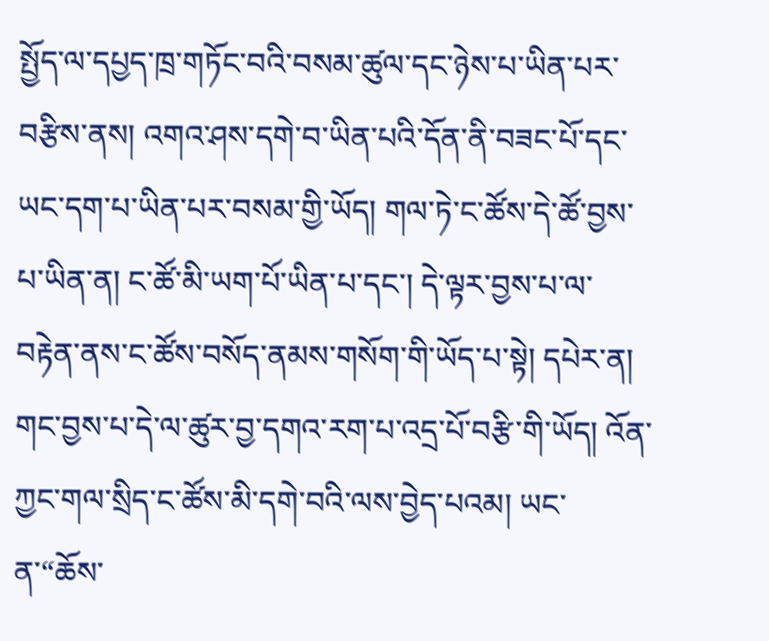སྤྱོད་ལ་དཔྱད་ཁྲ་གཏོང་བའི་བསམ་ཚུལ་དང་ཉེས་པ་ཡིན་པར་བརྩིས་ནས། འགའ་ཤས་དགེ་བ་ཡིན་པའི་དོན་ནི་བཟང་པོ་དང་ཡང་དག་པ་ཡིན་པར་བསམ་གྱི་ཡོད། གལ་ཏེ་ང་ཚོས་དེ་ཚོ་བྱས་པ་ཡིན་ན། ང་ཚོ་མི་ཡག་པོ་ཡིན་པ་དང་། དེ་ལྟར་བྱས་པ་ལ་བརྟེན་ནས་ང་ཚོས་བསོད་ནམས་གསོག་གི་ཡོད་པ་སྟེ། དཔེར་ན། གང་བྱས་པ་དེ་ལ་ཚུར་བྱ་དགའ་རག་པ་འདྲ་པོ་བརྩི་གི་ཡོད། འོན་ཀྱང་གལ་སྲིད་ང་ཚོས་མི་དགེ་བའི་ལས་བྱེད་པའམ། ཡང་ན་“ཆོས་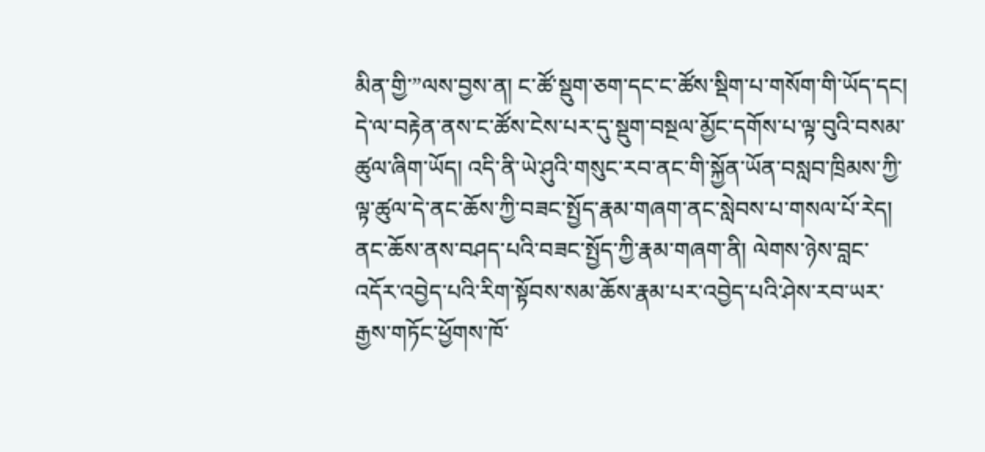མིན་གྱི་”ལས་བྱས་ན། ང་ཚོ་སྡུག་ཅག་དང་ང་ཚོས་སྡིག་པ་གསོག་གི་ཡོད་དང། དེ་ལ་བརྟེན་ནས་ང་ཚོས་ངེས་པར་དུ་སྡུག་བསྔལ་མྱོང་དགོས་པ་ལྟ་བུའི་བསམ་ཚུལ་ཞིག་ཡོད། འདི་ནི་ཡེ་ཤུའི་གསུང་རབ་ནང་གི་སྐྱོན་ཡོན་བསླབ་ཁྲིམས་ཀྱི་ལྟ་ཚུལ་དེ་ནང་ཆོས་ཀྱི་བཟང་སྤྱོད་རྣམ་གཞག་ནང་སླེབས་པ་གསལ་པོ་རེད།
ནང་ཆོས་ནས་བཤད་པའི་བཟང་སྤྱོད་ཀྱི་རྣམ་གཞག་ནི། ལེགས་ཉེས་བླང་འདོར་འབྱེད་པའི་རིག་སྟོབས་སམ་ཆོས་རྣམ་པར་འབྱེད་པའི་ཤེས་རབ་ཡར་རྒྱས་གཏོང་ཕྱོགས་ཁོ་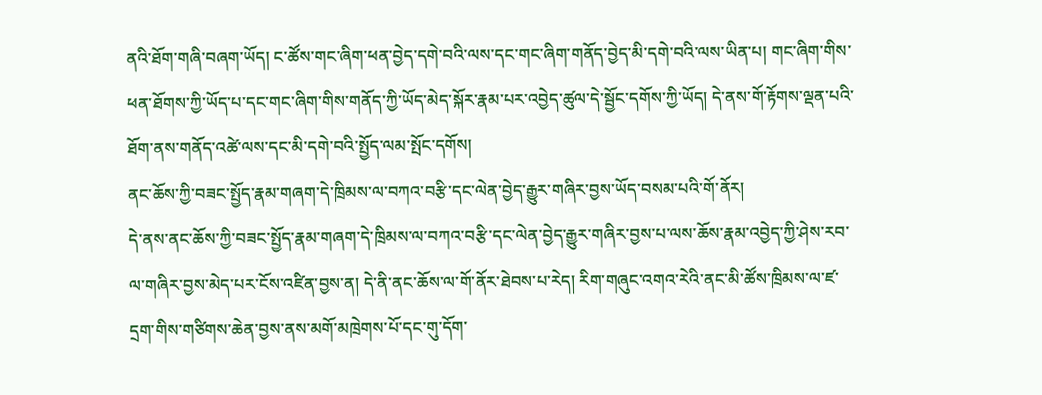ནའི་ཐོག་གཞི་བཞག་ཡོད། ང་ཚོས་གང་ཞིག་ཕན་བྱེད་དགེ་བའི་ལས་དང་གང་ཞིག་གནོད་བྱེད་མི་དགེ་བའི་ལས་ཡིན་པ། གང་ཞིག་གིས་ཕན་ཐོགས་ཀྱི་ཡོད་པ་དང་གང་ཞིག་གིས་གནོད་ཀྱི་ཡོད་མེད་སྐོར་རྣམ་པར་འབྱེད་ཚུལ་དེ་སྦྱོང་དགོས་ཀྱི་ཡོད། དེ་ནས་གོ་རྟོགས་ལྡན་པའི་ཐོག་ནས་གནོད་འཚེ་ལས་དང་མི་དགེ་བའི་སྤྱོད་ལམ་སྤོང་དགོས།
ནང་ཆོས་ཀྱི་བཟང་སྤྱོད་རྣམ་གཞག་དེ་ཁྲིམས་ལ་བཀའ་བརྩི་དང་ལེན་བྱེད་རྒྱུར་གཞིར་བྱས་ཡོད་བསམ་པའི་གོ་ནོར།
དེ་ནས་ནང་ཆོས་ཀྱི་བཟང་སྤྱོད་རྣམ་གཞག་དེ་ཁྲིམས་ལ་བཀའ་བརྩི་དང་ལེན་བྱེད་རྒྱུར་གཞིར་བྱས་པ་ལས་ཆོས་རྣམ་འབྱེད་ཀྱི་ཤེས་རབ་ལ་གཞིར་བྱས་མེད་པར་ངོས་འཛིན་བྱས་ན། དེ་ནི་ནང་ཆོས་ལ་གོ་ནོར་ཐེབས་པ་རེད། རིག་གཞུང་འགའ་རེའི་ནང་མི་ཚོས་ཁྲིམས་ལ་ཛ་དྲག་གིས་གཙིགས་ཆེན་བྱས་ནས་མགོ་མཁྲེགས་པོ་དང་གུ་དོག་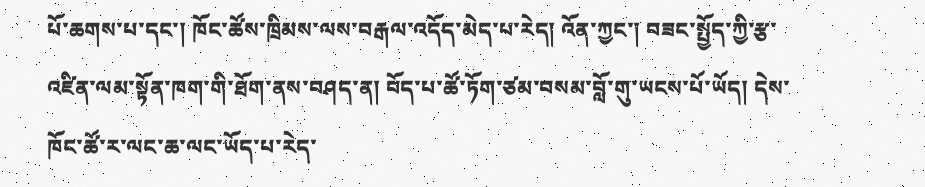པོ་ཆགས་པ་དང་། ཁོང་ཚོས་ཁྲིམས་ལས་བརྒལ་འདོད་མེད་པ་རེད། འོན་ཀྱང་། བཟང་སྤྱོད་ཀྱི་རྩ་འཛིན་ལམ་སྟོན་ཁག་གི་ཐོག་ནས་བཤད་ན། བོད་པ་ཚོ་ཏོག་ཙམ་བསམ་བློ་གུ་ཡངས་པོ་ཡོད། དེས་ཁོང་ཚོ་ར་ལང་ཆ་ལང་ཡོད་པ་རེད་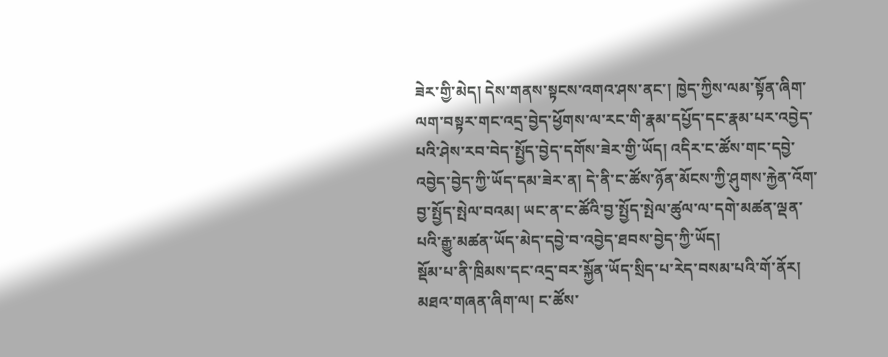ཟེར་གྱི་མེད། དེས་གནས་སྟངས་འགའ་ཤས་ནང་། ཁྱེད་ཀྱིས་ལམ་སྟོན་ཞིག་ལག་བསྟར་གང་འདྲ་བྱེད་ཕྱོགས་ལ་རང་གི་རྣམ་དཔྱོད་དང་རྣམ་པར་འབྱེད་པའི་ཤེས་རབ་བེད་སྤྱོད་བྱེད་དགོས་ཟེར་གྱི་ཡོད། འདིར་ང་ཚོས་གང་དབྱེ་འབྱེད་བྱེད་ཀྱི་ཡོད་དམ་ཟེར་ན། དེ་ནི་ང་ཚོས་ཉོན་མོངས་ཀྱི་ཤུགས་རྐྱེན་འོག་བྱ་སྤྱོད་སྤེལ་བའམ། ཡང་ན་ང་ཚོའི་བྱ་སྤྱོད་སྤེལ་ཚུལ་ལ་དགེ་མཚན་ལྡན་པའི་རྒྱུ་མཚན་ཡོད་མེད་དབྱེ་བ་འབྱེད་ཐབས་བྱེད་ཀྱི་ཡོད།
སྡོམ་པ་ནི་ཁྲིམས་དང་འདྲ་བར་སྐྱོན་ཡོད་སྲིད་པ་རེད་བསམ་པའི་གོ་ནོར།
མཐའ་གཞན་ཞིག་ལ། ང་ཚོས་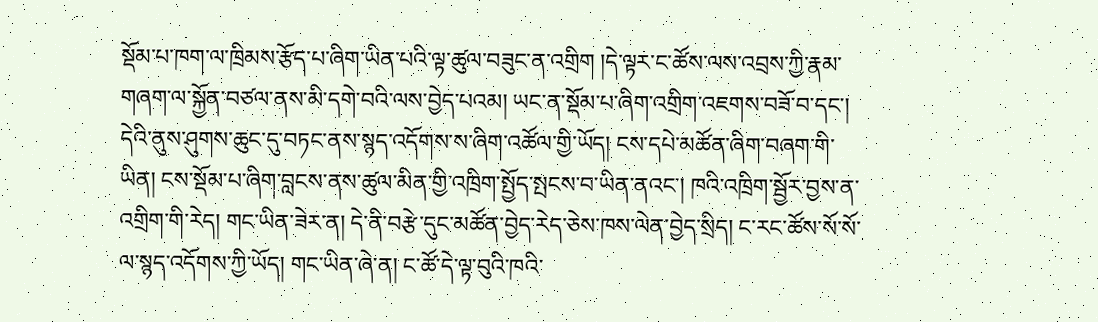སྡོམ་པ་ཁག་ལ་ཁྲིམས་རྩོད་པ་ཞིག་ཡིན་པའི་ལྟ་ཚུལ་བཟུང་ན་འགྲིག །དེ་ལྟར་ང་ཚོས་ལས་འབྲས་ཀྱི་རྣམ་གཞག་ལ་སྐྱོན་བཙལ་ནས་མི་དགེ་བའི་ལས་བྱེད་པའམ། ཡང་ན་སྡོམ་པ་ཞིག་འགྲིག་འཇགས་བཟོ་བ་དང་། དེའི་ནུས་ཤུགས་ཆུང་དུ་བཏང་ནས་སྙད་འདོགས་ས་ཞིག་འཚོལ་གྱི་ཡོད། ངས་དཔེ་མཚོན་ཞིག་བཞག་གི་ཡིན། ངས་སྡོམ་པ་ཞིག་བླངས་ནས་ཚུལ་མིན་གྱི་འཁྲིག་སྤྱོད་སྤངས་བ་ཡིན་ནའང་། ཁའི་འཁྲིག་སྦྱོར་བྱས་ན་འགྲིག་གི་རེད། གང་ཡིན་ཟེར་ན། དེ་ནི་བརྩེ་དུང་མཚོན་བྱེད་རེད་ཅེས་ཁས་ལེན་བྱེད་སྲིད། ང་རང་ཚོས་སོ་སོ་ལ་སྙད་འདོགས་ཀྱི་ཡོད། གང་ཡིན་ཞེ་ན། ང་ཚོ་དེ་ལྟ་བུའི་ཁའི་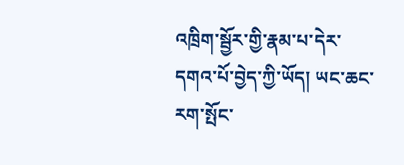འཁྲིག་སྦྱོར་གྱི་རྣམ་པ་དེར་དགའ་པོ་བྱེད་ཀྱི་ཡོད། ཡང་ཆང་རག་སྤོང་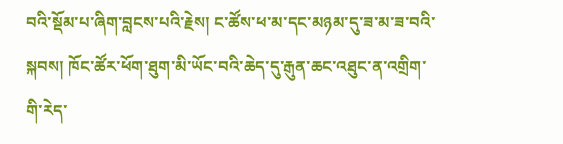བའི་སྡོམ་པ་ཞིག་བླངས་པའི་རྗེས། ང་ཚོས་ཕ་མ་དང་མཉམ་དུ་ཟ་མ་ཟ་བའི་སྐབས། ཁོང་ཚོར་ཕོག་ཐུག་མི་ཡོང་བའི་ཆེད་དུ་རྒུན་ཆང་འཐུང་ན་འགྲིག་གི་རེད་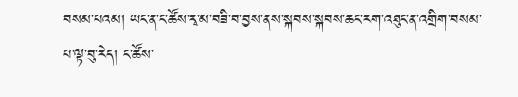བསམ་པའམ། ཡང་ན་ང་ཚོས་རྭ་མ་བཟི་བ་བྱས་ནས་སྐབས་སྐབས་ཆང་རག་འཐུང་ན་འགྲིག་བསམ་པ་ལྟ་བུ་རེད། ང་ཚོས་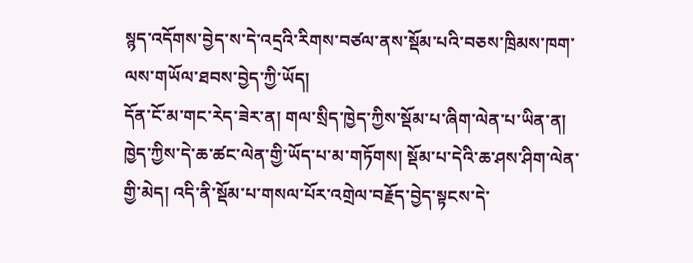སྙད་འདོགས་བྱེད་ས་དེ་འདྲའི་རིགས་བཙལ་ནས་སྡོམ་པའི་བཅས་ཁྲིམས་ཁག་ལས་གཡོལ་ཐབས་བྱེད་ཀྱི་ཡོད།
དོན་ངོ་མ་གང་རེད་ཟེར་ན། གལ་སྲིད་ཁྱེད་ཀྱིས་སྡོམ་པ་ཞིག་ལེན་པ་ཡིན་ན། ཁྱེད་ཀྱིས་དེ་ཆ་ཚང་ལེན་གྱི་ཡོད་པ་མ་གཏོགས། སྡོམ་པ་དེའི་ཆ་ཤས་ཤིག་ལེན་གྱི་མེད། འདི་ནི་སྡོམ་པ་གསལ་པོར་འགྲེལ་བརྗོད་བྱེད་སྟངས་དེ་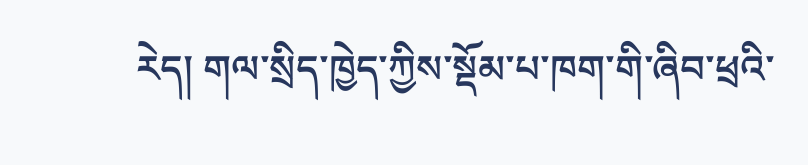རེད། གལ་སྲིད་ཁྱེད་ཀྱིས་སྡོམ་པ་ཁག་གི་ཞིབ་ཕྲའི་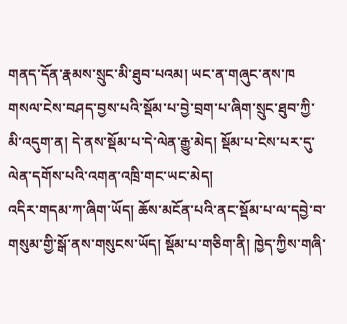གནད་དོན་རྣམས་སྲུང་མི་ཐུབ་པའམ། ཡང་ན་གཞུང་ནས་ཁ གསལ་ངེས་བཤད་བྱས་པའི་སྡོམ་པ་བྱེ་བྲག་པ་ཞིག་སྲུང་ཐུབ་ཀྱི་མི་འདུག་ན། དེ་ནས་སྡོམ་པ་དེ་ལེན་རྒྱུ་མེད། སྡོམ་པ་ངེས་པར་དུ་ལེན་དགོས་པའི་འགན་འཁྲི་གང་ཡང་མེད།
འདིར་གདམ་ཀ་ཞིག་ཡོད། ཆོས་མངོན་པའི་ནང་སྡོམ་པ་ལ་དབྱེ་བ་གསུམ་གྱི་སྒོ་ནས་གསུངས་ཡོད། སྡོམ་པ་གཅིག་ནི། ཁྱེད་ཀྱིས་གཞི་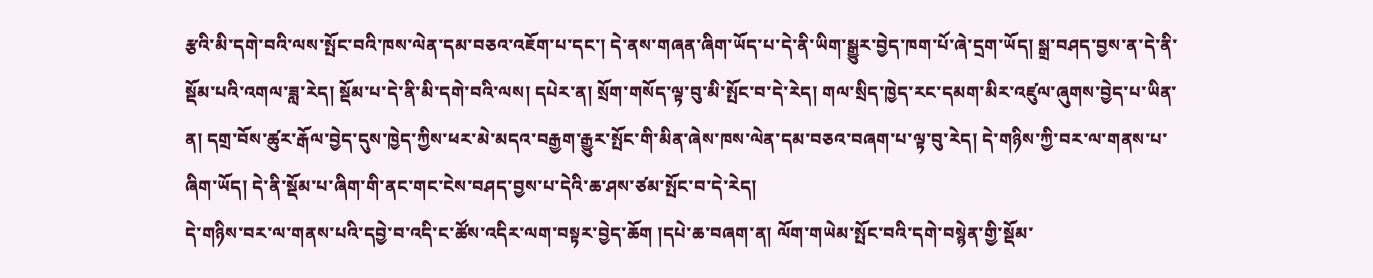རྩའི་མི་དགེ་བའི་ལས་སྤོང་བའི་ཁས་ལེན་དམ་བཅའ་འཇོག་པ་དང་། དེ་ནས་གཞན་ཞིག་ཡོད་པ་དེ་ནི་ཡིག་སྒྱུར་བྱེད་ཁག་པོ་ཞེ་དྲག་ཡོད། སྒྲ་བཤད་བྱས་ན་དེ་ནི་སྡོམ་པའི་འགལ་ཟླ་རེད། སྡོམ་པ་དེ་ནི་མི་དགེ་བའི་ལས། དཔེར་ན། སྲོག་གསོད་ལྟ་བུ་མི་སྤོང་བ་དེ་རེད། གལ་སྲིད་ཁྱེད་རང་དམག་མིར་འཛུལ་ཞུགས་བྱེད་པ་ཡིན་ན། དགྲ་བོས་ཚུར་རྒོལ་བྱེད་དུས་ཁྱེད་ཀྱིས་ཕར་མེ་མདའ་བརྒྱག་རྒྱུར་སྤོང་གི་མིན་ཞེས་ཁས་ལེན་དམ་བཅའ་བཞག་པ་ལྟ་བུ་རེད། དེ་གཉིས་ཀྱི་བར་ལ་གནས་པ་ཞིག་ཡོད། དེ་ནི་སྡོམ་པ་ཞིག་གི་ནང་གང་ངེས་བཤད་བྱས་པ་དེའི་ཆ་ཤས་ཙམ་སྤོང་བ་དེ་རེད།
དེ་གཉིས་བར་ལ་གནས་པའི་དབྱེ་བ་འདི་ང་ཚོས་འདིར་ལག་བསྟར་བྱེད་ཆོག །དཔེ་ཆ་བཞག་ན། ལོག་གཡེམ་སྤོང་བའི་དགེ་བསྙེན་གྱི་སྡོམ་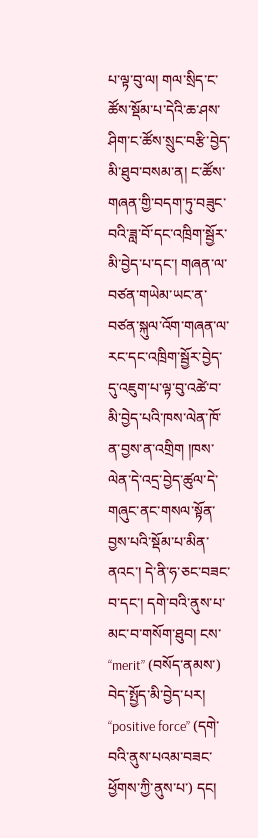པ་ལྟ་བུ་ལ། གལ་སྲིད་ང་ཚོས་སྡོམ་པ་དེའི་ཆ་ཤས་ཤིག་ང་ཚོས་སྲུང་བརྩི་བྱེད་མི་ཐུབ་བསམ་ན། ང་ཚོས་གཞན་གྱི་བདག་ཏུ་བཟུང་བའི་ཟླ་བོ་དང་འཁྲིག་སྦྱོར་མི་བྱེད་པ་དང་། གཞན་ལ་བཙན་གཡེམ་ཡང་ན་བཙན་སྐུལ་འོག་གཞན་ལ་རང་དང་འཁྲིག་སྦྱོར་བྱེད་དུ་འཇུག་པ་ལྟ་བུ་འཚེ་བ་མི་བྱེད་པའི་ཁས་ལེན་ཁོ་ན་བྱས་ན་འགྲིག །ཁས་ལེན་དེ་འདྲ་བྱེད་ཚུལ་དེ་གཞུང་ནང་གསལ་སྟོན་བྱས་པའི་སྡོམ་པ་མིན་ནའང་། དེ་ནི་ཧ་ཅང་བཟང་བ་དང་། དགེ་བའི་ནུས་པ་མང་བ་གསོག་ཐུབ། ངས་ “merit” (བསོད་ནམས་) བེད་སྤྱོད་མི་བྱེད་པར། “positive force” (དགེ་བའི་ནུས་པའམ་བཟང་ཕྱོགས་ཀྱི་ནུས་པ་) དང།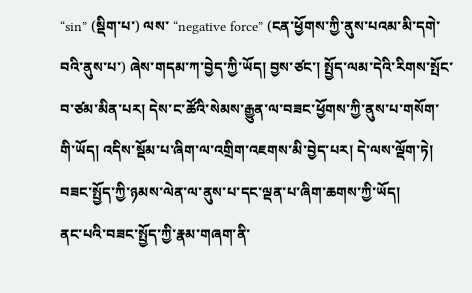“sin” (སྡིག་པ་) ལས་ “negative force” (ངན་ཕྱོགས་ཀྱི་ནུས་པའམ་མི་དགེ་བའི་ནུས་པ་) ཞེས་གདམ་ཀ་བྱེད་ཀྱི་ཡོད། བྱས་ཙང་། སྤྱོད་ལམ་དེའི་རིགས་སྤོང་བ་ཙམ་མིན་པར། དེས་ང་ཚོའི་སེམས་རྒྱུན་ལ་བཟང་ཕྱོགས་ཀྱི་ནུས་པ་གསོག་གི་ཡོད། འདིས་སྡོམ་པ་ཞིག་ལ་འགྲིག་འཇགས་མི་བྱེད་པར། དེ་ལས་ལྡོག་ཏེ། བཟང་སྤྱོད་ཀྱི་ཉམས་ལེན་ལ་ནུས་པ་དང་ལྡན་པ་ཞིག་ཆགས་ཀྱི་ཡོད།
ནང་པའི་བཟང་སྤྱོད་ཀྱི་རྣམ་གཞག་ནི་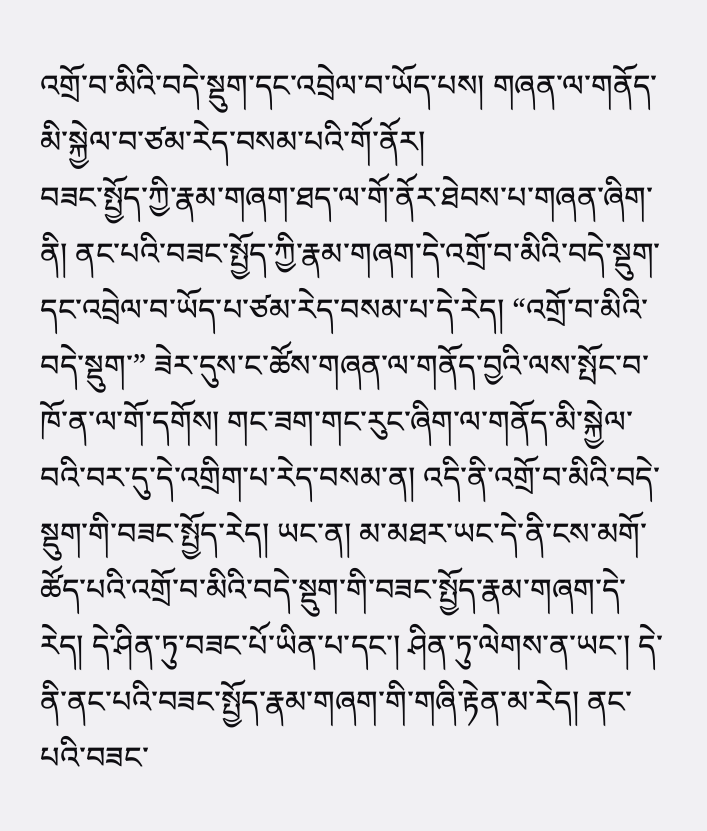འགྲོ་བ་མིའི་བདེ་སྡུག་དང་འབྲེལ་བ་ཡོད་པས། གཞན་ལ་གནོད་མི་སྐྱེལ་བ་ཙམ་རེད་བསམ་པའི་གོ་ནོར།
བཟང་སྤྱོད་ཀྱི་རྣམ་གཞག་ཐད་ལ་གོ་ནོར་ཐེབས་པ་གཞན་ཞིག་ནི། ནང་པའི་བཟང་སྤྱོད་ཀྱི་རྣམ་གཞག་དེ་འགྲོ་བ་མིའི་བདེ་སྡུག་དང་འབྲེལ་བ་ཡོད་པ་ཙམ་རེད་བསམ་པ་དེ་རེད། “འགྲོ་བ་མིའི་བདེ་སྡུག་” ཟེར་དུས་ང་ཚོས་གཞན་ལ་གནོད་བྱའི་ལས་སྤོང་བ་ཁོ་ན་ལ་གོ་དགོས། གང་ཟག་གང་རུང་ཞིག་ལ་གནོད་མི་སྐྱེལ་བའི་བར་དུ་དེ་འགྲིག་པ་རེད་བསམ་ན། འདི་ནི་འགྲོ་བ་མིའི་བདེ་སྡུག་གི་བཟང་སྤྱོད་རེད། ཡང་ན། མ་མཐར་ཡང་དེ་ནི་ངས་མགོ་ཚོད་པའི་འགྲོ་བ་མིའི་བདེ་སྡུག་གི་བཟང་སྤྱོད་རྣམ་གཞག་དེ་རེད། དེ་ཤིན་ཏུ་བཟང་པོ་ཡིན་པ་དང་། ཤིན་ཏུ་ལེགས་ན་ཡང་། དེ་ནི་ནང་པའི་བཟང་སྤྱོད་རྣམ་གཞག་གི་གཞི་རྟེན་མ་རེད། ནང་པའི་བཟང་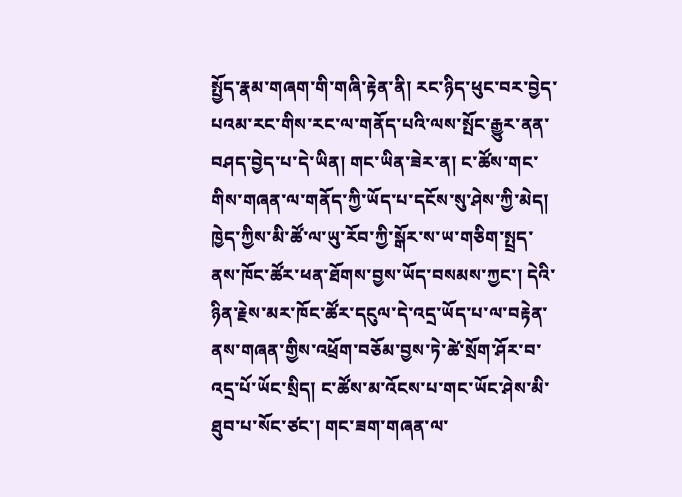སྤྱོད་རྣམ་གཞག་གི་གཞི་རྟེན་ནི། རང་ཉིད་ཕུང་བར་བྱེད་པའམ་རང་གིས་རང་ལ་གནོད་པའི་ལས་སྤོང་རྒྱུར་ནན་བཤད་བྱེད་པ་དེ་ཡིན། གང་ཡིན་ཟེར་ན། ང་ཚོས་གང་གིས་གཞན་ལ་གནོད་ཀྱི་ཡོད་པ་དངོས་སུ་ཤེས་ཀྱི་མེད། ཁྱེད་ཀྱིས་མི་ཚོ་ལ་ཡུ་རོབ་ཀྱི་སྒོར་ས་ཡ་གཅིག་སྤྲད་ནས་ཁོང་ཚོར་ཕན་ཐོགས་བྱས་ཡོད་བསམས་ཀྱང་། དེའི་ཉིན་རྗེས་མར་ཁོང་ཚོར་དངུལ་དེ་འདྲ་ཡོད་པ་ལ་བརྟེན་ནས་གཞན་གྱིས་འཕྲོག་བཅོམ་བྱས་ཏེ་ཚེ་སྲོག་ཤོར་བ་འདྲ་པོ་ཡོང་སྲིད། ང་ཚོས་མ་འོངས་པ་གང་ཡོང་ཤེས་མི་ཐུབ་པ་སོང་ཙང་། གང་ཟག་གཞན་ལ་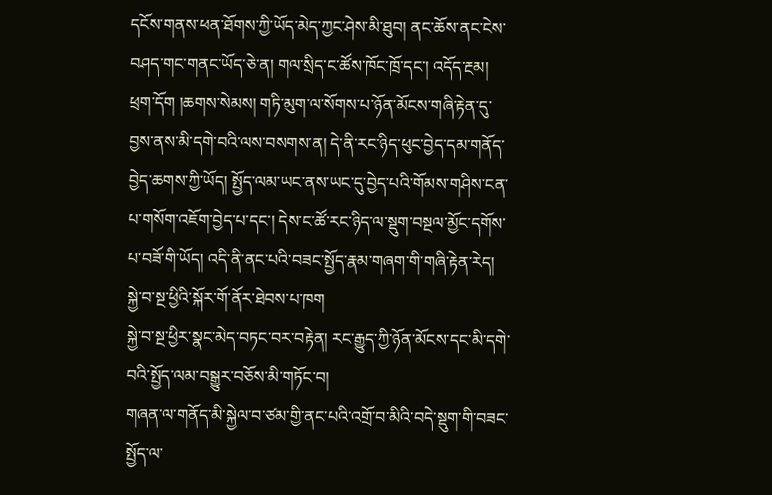དངོས་གནས་ཕན་ཐོགས་ཀྱི་ཡོད་མེད་ཀྱང་ཤེས་མི་ཐུབ། ནང་ཆོས་ནང་ངེས་བཤད་གང་གནང་ཡོད་ཅེ་ན། གལ་སྲིད་ང་ཚོས་ཁོང་ཁྲོ་དང་། འདོད་རྔམ། ཕྲག་དོག །ཆགས་སེམས། གཏི་མུག་ལ་སོགས་པ་ཉོན་མོངས་གཞི་རྟེན་དུ་བྱས་ནས་མི་དགེ་བའི་ལས་བསགས་ན། དེ་ནི་རང་ཉིད་ཕུང་བྱེད་དམ་གནོད་བྱེད་ཆགས་ཀྱི་ཡོད། སྤྱོད་ལམ་ཡང་ནས་ཡང་དུ་བྱེད་པའི་གོམས་གཤིས་ངན་པ་གསོག་འཇོག་བྱེད་པ་དང་། དེས་ང་ཚོ་རང་ཉིད་ལ་སྡུག་བསྔལ་མྱོང་དགོས་པ་བཟོ་གི་ཡོད། འདི་ནི་ནང་པའི་བཟང་སྤྱོད་རྣམ་གཞག་གི་གཞི་རྟེན་རེད།
སྐྱེ་བ་སྔ་ཕྱིའི་སྐོར་གོ་ནོར་ཐེབས་པ་ཁག
སྐྱེ་བ་སྔ་ཕྱིར་སྣང་མེད་བཏང་བར་བརྟེན། རང་རྒྱུད་ཀྱི་ཉོན་མོངས་དང་མི་དགེ་བའི་སྤྱོད་ལམ་བསྒྱུར་བཅོས་མི་གཏོང་བ།
གཞན་ལ་གནོད་མི་སྐྱེལ་བ་ཙམ་གྱི་ནང་པའི་འགྲོ་བ་མིའི་བདེ་སྡུག་གི་བཟང་སྤྱོད་ལ་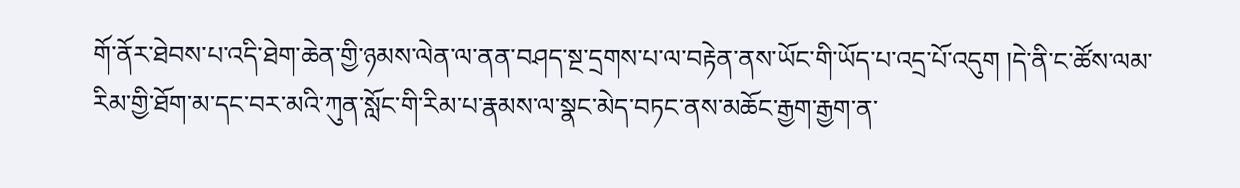གོ་ནོར་ཐེབས་པ་འདི་ཐེག་ཆེན་གྱི་ཉམས་ལེན་ལ་ནན་བཤད་སྔ་དྲགས་པ་ལ་བརྟེན་ནས་ཡོང་གི་ཡོད་པ་འདྲ་པོ་འདུག །དེ་ནི་ང་ཚོས་ལམ་རིམ་གྱི་ཐོག་མ་དང་བར་མའི་ཀུན་སློང་གི་རིམ་པ་རྣམས་ལ་སྣང་མེད་བཏང་ནས་མཆོང་རྒྱག་རྒྱག་ན་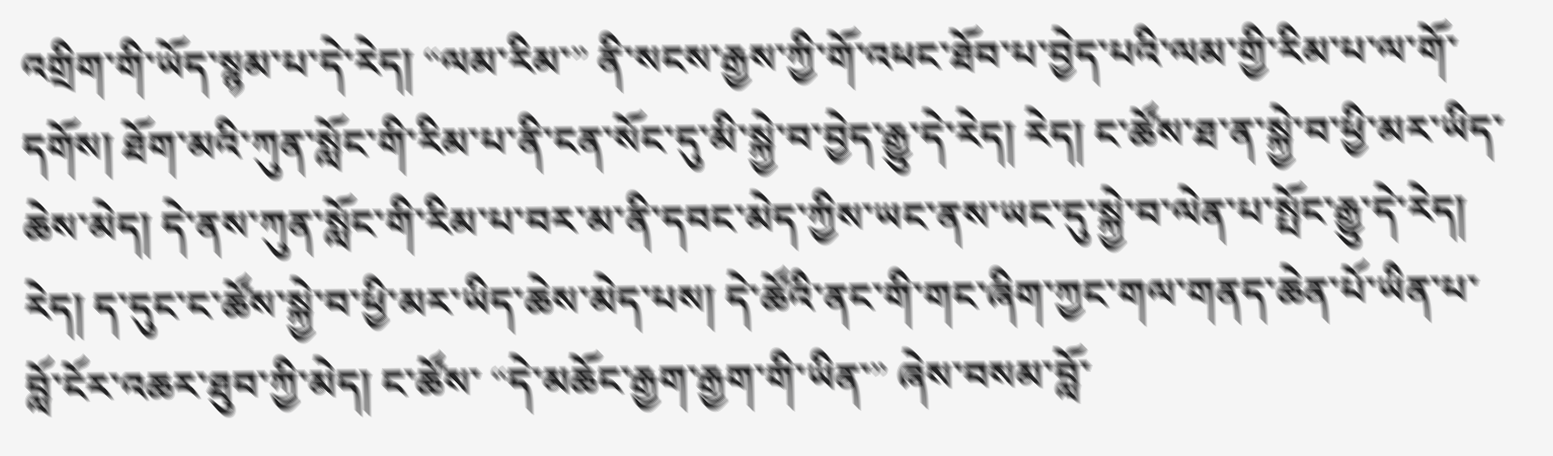འགྲིག་གི་ཡོད་སྙམ་པ་དེ་རེད། “ལམ་རིམ་” ནི་སངས་རྒྱས་ཀྱི་གོ་འཕང་ཐོབ་པ་བྱེད་པའི་ལམ་གྱི་རིམ་པ་ལ་གོ་དགོས། ཐོག་མའི་ཀུན་སློང་གི་རིམ་པ་ནི་ངན་སོང་དུ་མི་སྐྱེ་བ་བྱེད་རྒྱུ་དེ་རེད། རེད། ང་ཚོས་ཐ་ན་སྐྱེ་བ་ཕྱི་མར་ཡིད་ཆེས་མེད། དེ་ནས་ཀུན་སློང་གི་རིམ་པ་བར་མ་ནི་དབང་མེད་ཀྱིས་ཡང་ནས་ཡང་དུ་སྐྱེ་བ་ལེན་པ་སྤོང་རྒྱུ་དེ་རེད། རེད། ད་དུང་ང་ཚོས་སྐྱེ་བ་ཕྱི་མར་ཡིད་ཆེས་མེད་པས། དེ་ཚོའི་ནང་གི་གང་ཞིག་ཀྱང་གལ་གནད་ཆེན་པོ་ཡིན་པ་བློ་ངོར་འཆར་ཐུབ་ཀྱི་མེད། ང་ཚོས་ “དེ་མཆོང་རྒྱག་རྒྱག་གི་ཡིན་” ཞེས་བསམ་བློ་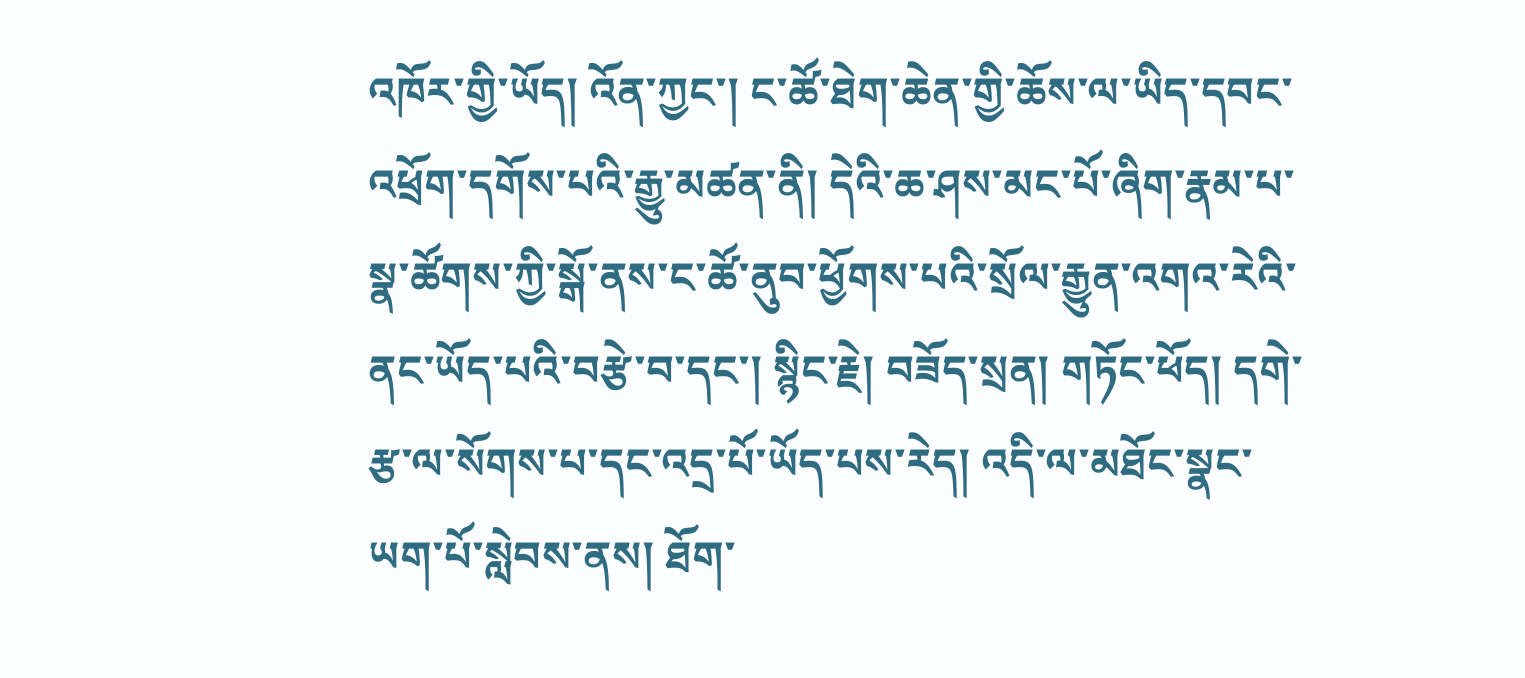འཁོར་གྱི་ཡོད། འོན་ཀྱང་། ང་ཚོ་ཐེག་ཆེན་གྱི་ཆོས་ལ་ཡིད་དབང་འཕྲོག་དགོས་པའི་རྒྱུ་མཚན་ནི། དེའི་ཆ་ཤས་མང་པོ་ཞིག་རྣམ་པ་སྣ་ཚོགས་ཀྱི་སྒོ་ནས་ང་ཚོ་ནུབ་ཕྱོགས་པའི་སྲོལ་རྒྱུན་འགའ་རེའི་ནང་ཡོད་པའི་བརྩེ་བ་དང་། སྙིང་རྗེ། བཟོད་སྲན། གཏོང་ཕོད། དགེ་རྩ་ལ་སོགས་པ་དང་འདྲ་པོ་ཡོད་པས་རེད། འདི་ལ་མཐོང་སྣང་ཡག་པོ་སླེབས་ནས། ཐོག་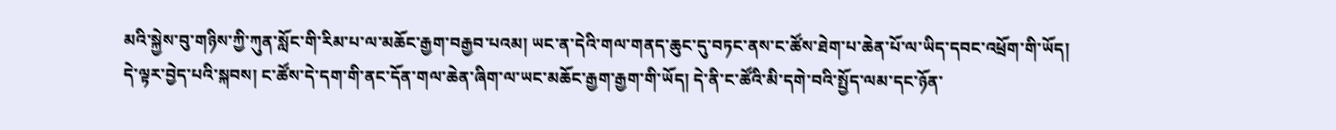མའི་སྐྱེས་བུ་གཉིས་ཀྱི་ཀུན་སློང་གི་རིམ་པ་ལ་མཆོང་རྒྱག་བརྒྱབ་པའམ། ཡང་ན་དེའི་གལ་གནད་ཆུང་དུ་བཏང་ནས་ང་ཚོས་ཐེག་པ་ཆེན་པོ་ལ་ཡིད་དབང་འཕྲོག་གི་ཡོད།
དེ་ལྟར་བྱེད་པའི་སྐབས། ང་ཚོས་དེ་དག་གི་ནང་དོན་གལ་ཆེན་ཞིག་ལ་ཡང་མཆོང་རྒྱག་རྒྱག་གི་ཡོད། དེ་ནི་ང་ཚོའི་མི་དགེ་བའི་སྤྱོད་ལམ་དང་ཉོན་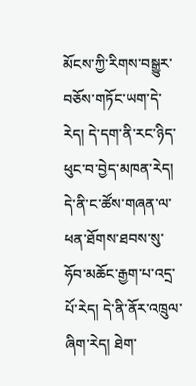མོངས་ཀྱི་རིགས་བསྒྱུར་བཅོས་གཏོང་ཡག་དེ་རེད། དེ་དག་ནི་རང་ཉིད་ཕུང་བ་བྱེད་མཁན་རེད། དེ་ནི་ང་ཚོས་གཞན་ལ་ཕན་ཐོགས་ཐབས་སུ་ཧོབ་མཆོང་རྒྱག་པ་འདྲ་པོ་རེད། དེ་ནི་ནོར་འཁྲུལ་ཞིག་རེད། ཐེག་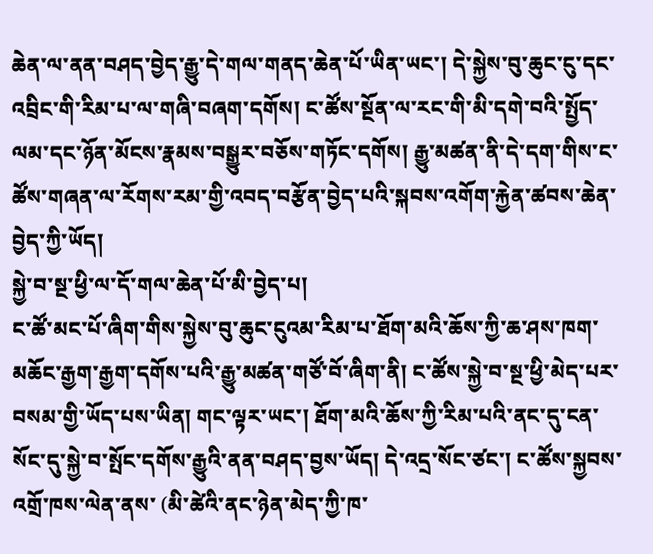ཆེན་ལ་ནན་བཤད་བྱེད་རྒྱུ་དེ་གལ་གནད་ཆེན་པོ་ཡིན་ཡང་། དེ་སྐྱེས་བུ་ཆུང་ངུ་དང་འབྲིང་གི་རིམ་པ་ལ་གཞི་བཞག་དགོས། ང་ཚོས་སྔོན་ལ་རང་གི་མི་དགེ་བའི་སྤྱོད་ལམ་དང་ཉོན་མོངས་རྣམས་བསྒྱུར་བཅོས་གཏོང་དགོས། རྒྱུ་མཚན་ནི་དེ་དག་གིས་ང་ཚོས་གཞན་ལ་རོགས་རམ་གྱི་འབད་བརྩོན་བྱེད་པའི་སྐབས་འགོག་རྐྱེན་ཚབས་ཆེན་བྱེད་ཀྱི་ཡོད།
སྐྱེ་བ་སྔ་ཕྱི་ལ་དོ་གལ་ཆེན་པོ་མི་བྱེད་པ།
ང་ཚོ་མང་པོ་ཞིག་གིས་སྐྱེས་བུ་ཆུང་ངུའམ་རིམ་པ་ཐོག་མའི་ཆོས་ཀྱི་ཆ་ཤས་ཁག་མཆོང་རྒྱག་རྒྱག་དགོས་པའི་རྒྱུ་མཚན་གཙོ་བོ་ཞིག་ནི། ང་ཚོས་སྐྱེ་བ་སྔ་ཕྱི་མེད་པར་བསམ་གྱི་ཡོད་པས་ཡིན། གང་ལྟར་ཡང་། ཐོག་མའི་ཆོས་ཀྱི་རིམ་པའི་ནང་དུ་ངན་སོང་དུ་སྐྱེ་བ་སྤོང་དགོས་རྒྱུའི་ནན་བཤད་བྱས་ཡོད། དེ་འདྲ་སོང་ཙང་། ང་ཚོས་སྐྱབས་འགྲོ་ཁས་ལེན་ནས་ (མི་ཚེའི་ནང་ཉེན་མེད་ཀྱི་ཁ་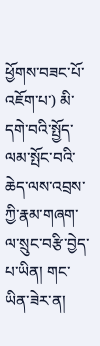ཕྱོགས་བཟང་པོ་འཇོག་པ་) མི་དགེ་བའི་སྤྱོད་ལམ་སྤོང་བའི་ཆེད་ལས་འབྲས་ཀྱི་རྣམ་གཞག་ལ་སྲུང་བརྩི་བྱེད་པ་ཡིན། གང་ཡིན་ཟེར་ན།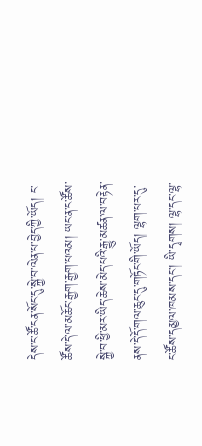དེས་ང་ཚོ་ངན་སོང་དུ་སྐྱེ་བ་ལེན་པ་བྱེད་ཀྱི་ཡོད། ང་ཚོས་དེ་ལ་མཆོང་རྒྱག་རྒྱག་པའམ། ཡང་ན་ང་ཚོས་སྐྱེ་བ་ཕྱི་མར་ཡིད་ཆེས་མེད་པའི་རྒྱུ་མཚན་ལ་བརྟེན་ནས་དེ་དོ་གལ་ཆུང་དུ་གཏོང་གི་ཡོད། ལྷག་པར་དུ་ང་ཚོས་དམྱལ་ཁམས་དང་། ཡི་དྭགས། ལྷ་དང་ལྷ་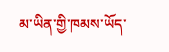མ་ཡིན་གྱི་ཁམས་ཡོད་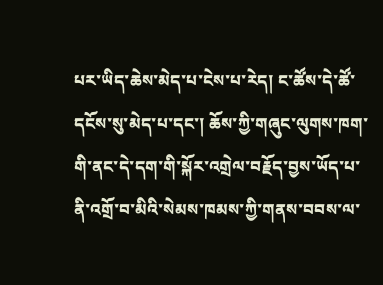པར་ཡིད་ཆེས་མེད་པ་ངེས་པ་རེད། ང་ཚོས་དེ་ཚོ་དངོས་སུ་མེད་པ་དང་། ཆོས་ཀྱི་གཞུང་ལུགས་ཁག་གི་ནང་དེ་དག་གི་སྐོར་འགྲེལ་བརྗོད་བྱས་ཡོད་པ་ནི་འགྲོ་བ་མིའི་སེམས་ཁམས་ཀྱི་གནས་བབས་ལ་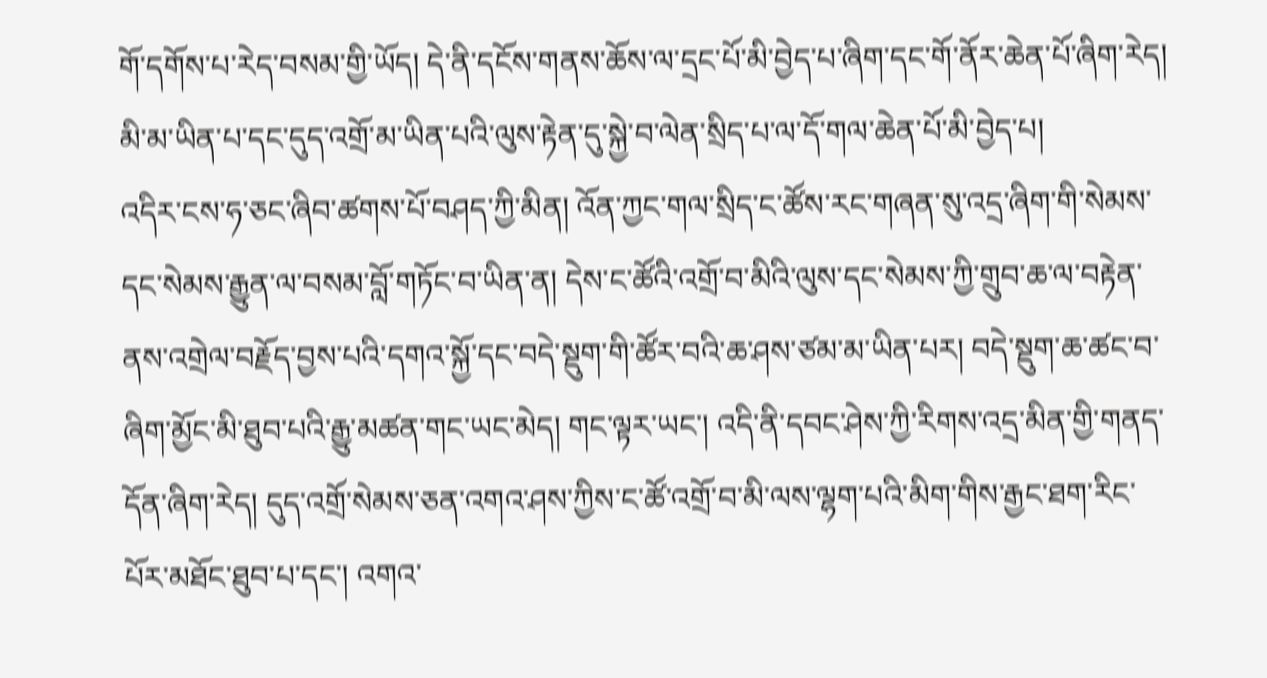གོ་དགོས་པ་རེད་བསམ་གྱི་ཡོད། དེ་ནི་དངོས་གནས་ཆོས་ལ་དྲང་པོ་མི་བྱེད་པ་ཞིག་དང་གོ་ནོར་ཆེན་པོ་ཞིག་རེད།
མི་མ་ཡིན་པ་དང་དུད་འགྲོ་མ་ཡིན་པའི་ལུས་རྟེན་དུ་སྐྱེ་བ་ལེན་སྲིད་པ་ལ་དོ་གལ་ཆེན་པོ་མི་བྱེད་པ།
འདིར་ངས་ཧ་ཅང་ཞིབ་ཚགས་པོ་བཤད་ཀྱི་མིན། འོན་ཀྱང་གལ་སྲིད་ང་ཚོས་རང་གཞན་སུ་འདྲ་ཞིག་གི་སེམས་དང་སེམས་རྒྱུན་ལ་བསམ་བློ་གཏོང་བ་ཡིན་ན། དེས་ང་ཚོའི་འགྲོ་བ་མིའི་ལུས་དང་སེམས་ཀྱི་གྲུབ་ཆ་ལ་བརྟེན་ནས་འགྲེལ་བརྗོད་བྱས་པའི་དགའ་སྐྱོ་དང་བདེ་སྡུག་གི་ཚོར་བའི་ཆ་ཤས་ཙམ་མ་ཡིན་པར། བདེ་སྡུག་ཆ་ཚང་བ་ཞིག་མྱོང་མི་ཐུབ་པའི་རྒྱུ་མཚན་གང་ཡང་མེད། གང་ལྟར་ཡང་། འདི་ནི་དབང་ཤེས་ཀྱི་རིགས་འདྲ་མིན་གྱི་གནད་དོན་ཞིག་རེད། དུད་འགྲོ་སེམས་ཅན་འགའ་ཤས་ཀྱིས་ང་ཚོ་འགྲོ་བ་མི་ལས་ལྷག་པའི་མིག་གིས་རྒྱང་ཐག་རིང་པོར་མཐོང་ཐུབ་པ་དང་། འགའ་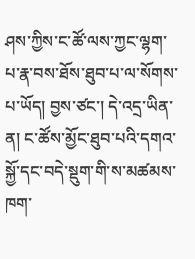ཤས་ཀྱིས་ང་ཚོ་ལས་ཀྱང་ལྷག་པ་རྣ་བས་ཐོས་ཐུབ་པ་ལ་སོགས་པ་ཡོད། བྱས་ཙང་། དེ་འདྲ་ཡིན་ན། ང་ཚོས་མྱོང་ཐུབ་པའི་དགའ་སྐྱོ་དང་བདེ་སྡུག་གི་ས་མཚམས་ཁག་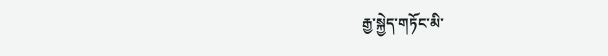རྒྱ་སྐྱེད་གཏོང་མི་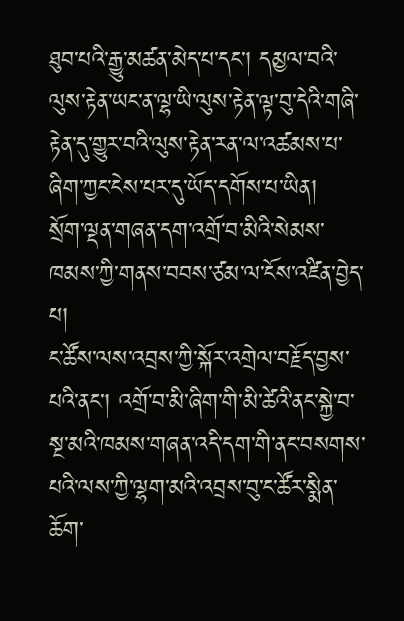ཐུབ་པའི་རྒྱུ་མཚན་མེད་པ་དང་། དམྱལ་བའི་ལུས་རྟེན་ཡང་ན་ལྷ་ཡི་ལུས་རྟེན་ལྟ་བུ་དེའི་གཞི་རྟེན་དུ་གྱུར་བའི་ལུས་རྟེན་རན་ལ་འཚམས་པ་ཞིག་ཀྱང་ངེས་པར་དུ་ཡོད་དགོས་པ་ཡིན།
སྲོག་ལྡན་གཞན་དག་འགྲོ་བ་མིའི་སེམས་ཁམས་ཀྱི་གནས་བབས་ཙམ་ལ་ངོས་འཛིན་བྱེད་པ།
ང་ཚོས་ལས་འབྲས་ཀྱི་སྐོར་འགྲེལ་བརྗོད་བྱས་པའི་ནང་། འགྲོ་བ་མི་ཞིག་གི་མི་ཚེའི་ནང་སྐྱེ་བ་སྔ་མའི་ཁམས་གཞན་འདི་དག་གི་ནང་བསགས་པའི་ལས་ཀྱི་ལྷག་མའི་འབྲས་བུ་ང་ཚོར་སྨིན་ཆོག་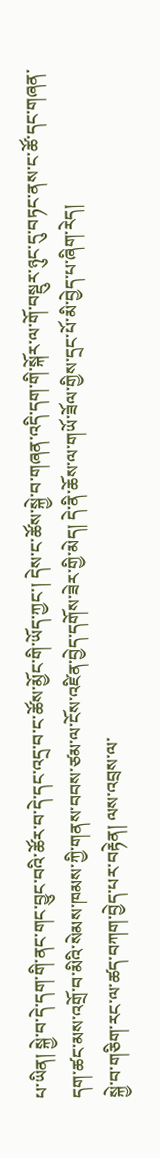པ་ཡིན། སྐྱེ་བ་དེ་དག་གི་ནང་གང་བྱུང་བའི་ཚོར་བ་དེ་དང་འདྲ་བ་ང་ཚོས་མྱོང་གི་ཡོད་ཀྱང་། དེས་ང་ཚོས་སྐྱེ་བ་གཞན་འདི་དག་གི་སྐོར་ལ་གོ་བསྡུར་ཉུང་དུ་བཏང་ནས་ང་ཚོ་དང་གཞན་དག་ཚང་མས་འགྲོ་བ་མིའི་སེམས་ཁམས་ཀྱི་གནས་བབས་ཙམ་ལ་ངོས་འཛིན་བྱེད་དགོས་ཟེར་གྱི་མེད། དེ་ནི་ཆོས་ལ་གཡོ་ཟོལ་གྱིས་དྲང་པོ་མི་བྱེད་པ་ཞིག་རེད།
སྐྱེ་བ་གཅིག་རང་ལ་ཚད་བཀག་བྱེད་པར་བརྟེན། ལས་འབྲས་ལ་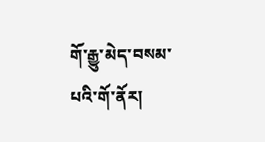གོ་རྒྱུ་མེད་བསམ་པའི་གོ་ནོར།